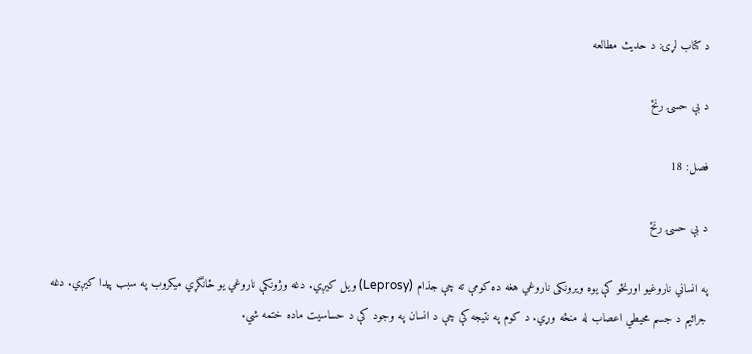د کتاب لړۍ: د حديث مطالعه

د بې حسۍ رنځ

فصل: 18

د بې حسۍ رنځ

په انساني ناروغيو اورنځو کې يوه ويرونکى ناروغي هغه ده کومې ته چې جذام (Leprosy) ويل کيږي. دغه وژونکې ناروغي يو ځانگړي ميکروب په سبب پيدا کيږي. دغه جراثيم د جسم محيطي اعصاب له منځه وړي. د کوم په نتيجه کې چې د انسان په وجود کې د حساسيت ماده ختمه شي.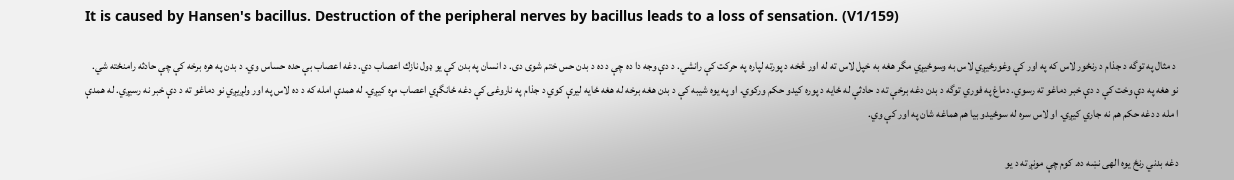It is caused by Hansen's bacillus. Destruction of the peripheral nerves by bacillus leads to a loss of sensation. (V1/159)

 د مثال په توگه د جذام د رنځور لاس که په اور کې وغورځيږي لاس به وسوځيږي مگر هغه به خپل لاس ته له اور څخه د پورته لپاره په حرکت کې رانشي. د دې وجه دا ده چې د ده د بدن حس ختم شوى دى. د انسان په بدن کې يو ډول نازك اعصاب دي. دغه اعصاب بې حده حساس وي. د بدن په هره برخه کې چې حادثه رامنځته شي. نو هغه په دې وخت کې د دې خبر دماغو ته رسوي. دماغ په فوري توگه د بدن دغه برخې ته د حادثې له ځايه د پوره کيدو حکم ورکوي. او په يوه شيبه کې د بدن هغه برخه له هغه ځايه ليرې کوي د جذام په ناروغۍ کې دغه ځانگړي اعصاب مړه کيږي. له همدې امله که د ده لاس په اور ولږيږي نو دماغو ته د دې خبر نه رسيږي. له همدې ا مله د دغه حکم هم نه جاري کيږي. او لاس سره له سوځيدو بيا هم هماغه شان په اور کې وي.

دغه بدني رنځ يوه الهى نښه ده. کوم چې مونږ ته د يو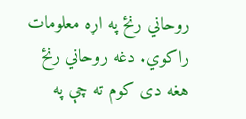روحاني رنځ په اړه معلومات راکوي. دغه روحاني رنځ هغه دى کوم ته چې په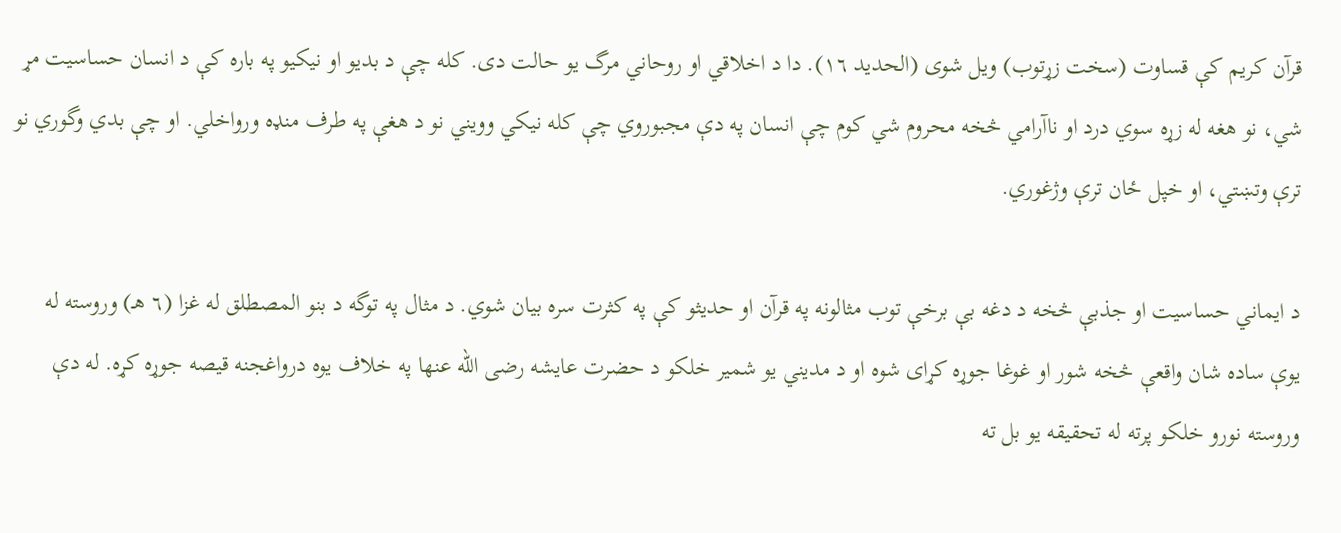قرآن کريم کې قساوت (سخت زړتوب) ويل شوى (الحديد ١٦). دا د اخلاقي او روحاني مرگ يو حالت دى. کله چې د بديو او نيکيو په باره کې د انسان حساسيت مړ شي، نو هغه له زړه سوي درد او ناآرامي څخه محروم شي کوم چې انسان په دې مجبوروي چې کله نيکي وويني نو د هغې په طرف منډه ورواخلي. او چې بدي وگوري نو ترې وتښتي، او خپل ځان ترې وژغوري.

د ايماني حساسيت او جذبې څخه د دغه بې برخې توب مثالونه په قرآن او حديثو کې په کثرت سره بيان شوي. د مثال په توگه د بنو المصطلق له غزا (٦ هـ) وروسته له يوې ساده شان واقعې څخه شور او غوغا جوړه کړاى شوه او د مديني يو شمير خلکو د حضرت عايشه رضى الله عنها په خلاف يوه درواغجنه قيصه جوړه کړه. له دې وروسته نورو خلکو پرته له تحقيقه يو بل ته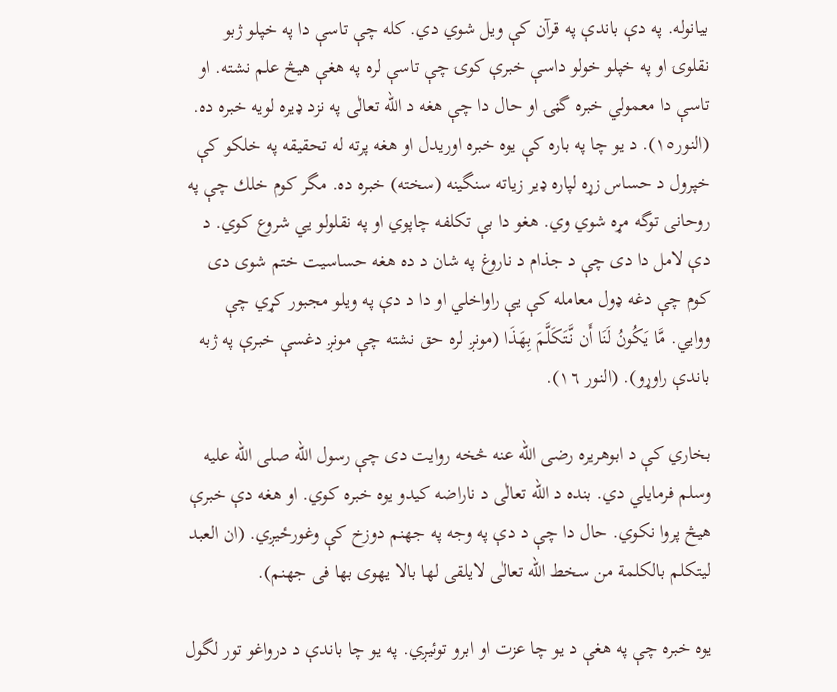بيانوله. په دې باندې په قرآن کې ويل شوي دي. کله چې تاسې دا په خپلو ژبو نقلوۍ او په خپلو خولو داسې خبرې کوۍ چې تاسې لره په هغې هيڅ علم نشته. او تاسې دا معمولي خبره گڼۍ او حال دا چې هغه د الله تعالٰى په نزد ډيره لويه خبره ده. (النور١٥). د يو چا په باره کې يوه خبره اوريدل او هغه پرته له تحقيقه په خلکو کې خپرول د حساس زړه لپاره ډير زياته سنگينه (سخته) خبره ده. مگر کوم خلك چې په روحانى توگه مړه شوي وي. هغو دا بې تکلفه چاپوي او په نقلولو يي شروع کوي. د دې لامل دا دى چې د جذام د ناروغ په شان د ده هغه حساسيت ختم شوى دى کوم چې دغه ډول معامله کې يې راواخلي او دا د دې په ويلو مجبور کړي چې ووايي. مَّا يَكُونُ لَنَا أَن نَّتَكَلَّمَ بِهَذَا (مونږ لره حق نشته چې مونږ دغسې خبرې په ژبه باندې راوړو). (النور ١٦).

بخاري کې د ابوهريره رضى الله عنه څخه روايت دى چې رسول الله صلى الله عليه وسلم فرمايلي دي. بنده د الله تعالٰى د ناراضه کيدو يوه خبره کوي. او هغه دې خبرې هيڅ پروا نکوي. حال دا چې د دې په وجه په جهنم دوزخ کې وغورځيږي. (ان العبد ليتکلم بالکلمة من سخط الله تعالٰى لايلقى لها بالا يهوى بها فى جهنم).

يوه خبره چې په هغې د يو چا عزت او ابرو توئيږي. په يو چا باندې د درواغو تور لگول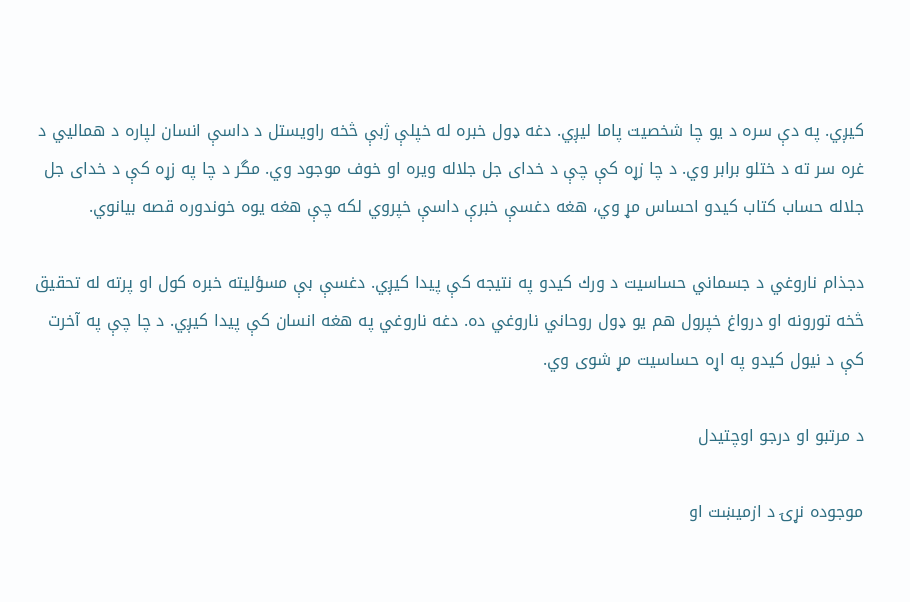کيږي. په دې سره د يو چا شخصيت پاما ليږي. دغه ډول خبره له خپلې ژبې څخه راويستل د داسې انسان لپاره د هماليي د غره سر ته د ختلو برابر وي. د چا زړه کې چې د خداى جل جلاله ويره او خوف موجود وي. مگر د چا په زړه کې د خداى جل جلاله حساب کتاب کيدو احساس مړ وي، هغه دغسې خبرې داسې خپروي لکه چې هغه يوه خوندوره قصه بيانوي.

دجذام ناروغي د جسماني حساسيت د ورك کيدو په نتيجه کې پيدا کيږي. دغسې بې مسؤليته خبره کول او پرته له تحقيق څخه تورونه او درواغ خپرول هم يو ډول روحاني ناروغي ده. دغه ناروغي په هغه انسان کې پيدا کيږي. د چا چې په آخرت کې د نيول کيدو په اړه حساسيت مړ شوى وي.

د مرتبو او درجو اوچتيدل

موجوده نړۍ د ازميښت او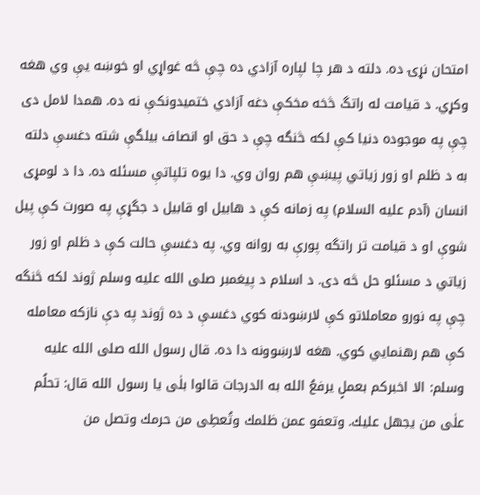امتحان نړۍ ده. دلته د هر چا لپاره آزادي ده چې څه غواړي او خوښه يې وي هغه وکړي. د قيامت له راتگ څخه مخکې دغه آزادي ختميدونکې نه ده. همدا لامل دى چې په موجوده دنيا کې لکه څنگه چې د حق او انصاف بيلگې شته دغسې دلته به د ظلم او زور زياتي پيښې هم روان وي. دا يوه تلپاتې مسئله ده. دا د لومړى انسان (آدم عليه السلام) په زمانه کې د هابيل او قابيل د جگړې په صورت کې پيل شوې او د قيامت تر راتگه پورې به روانه وي. په دغسې حالت کې د ظلم او زور زياتي د مسئلو حل څه دی. د اسلام د پيغمبر صلى الله عليه وسلم ژوند لکه څنگه چې په نورو معاملاتو کې لارښودنه کوي دغسې د ده ژوند په دې نازکه معامله کې هم رهنمايي کوي. هغه لارښوونه دا ده. قال رسول الله صلى الله عليه وسلم: الا اخبرکم بعملٍ يرفعُ الله به الدرجات قالوا بلٰى يا رسول الله قال: تحلُم علٰى من يجهل عليك. وتعفو عمن ظلمك وتُعطِى من حرمك وتصل من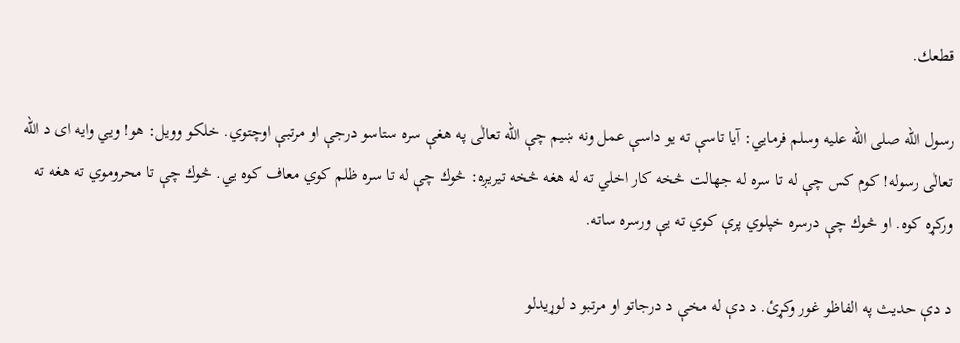قطعك.

رسول الله صلى الله عليه وسلم فرمايي: آيا تاسې ته يو داسې عمل ونه ښيم چې الله تعالٰى په هغې سره ستاسو درجې او مرتبې اوچتوي. خلکو وويل: هو! ويي وايه اى د الله تعالٰى رسوله! کوم کس چې له تا سره له جهالت څخه کار اخلي ته له هغه څخه تيريږه: څوك چې له تا سره ظلم کوي معاف کوه يي. څوك چې تا محروموي ته هغه ته ورکړه کوه. او څوك چې درسره خپلوي پرې کوي ته يې ورسره ساته.

د دې حديث په الفاظو غور وکړئ. د دې له مخې د درجاتو او مرتبو د لوړيدلو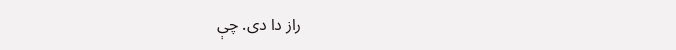راز دا دى. چې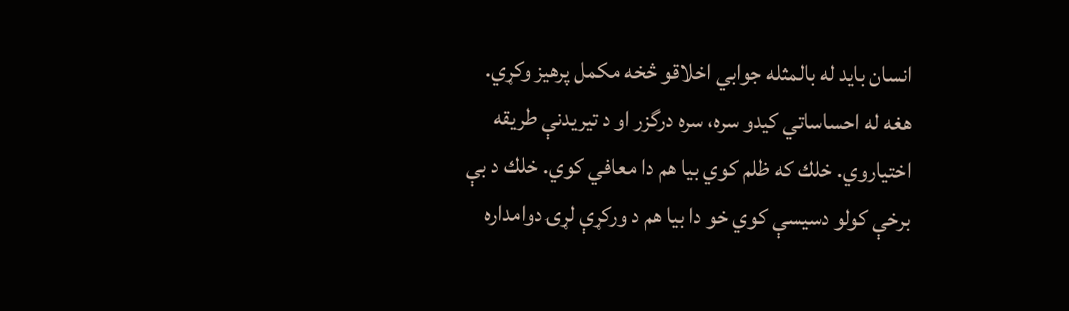انسان بايد له بالمثله جوابي اخلاقو څخه مکمل پرهيز وکړي. هغه له احساساتي کيدو سره، سره درگزر او د تيريدنې طريقه اختياروي. خلك که ظلم کوي بيا هم دا معافي کوي. خلك د بې برخې کولو دسيسې کوي خو دا بيا هم د ورکړې لړۍ دوامداره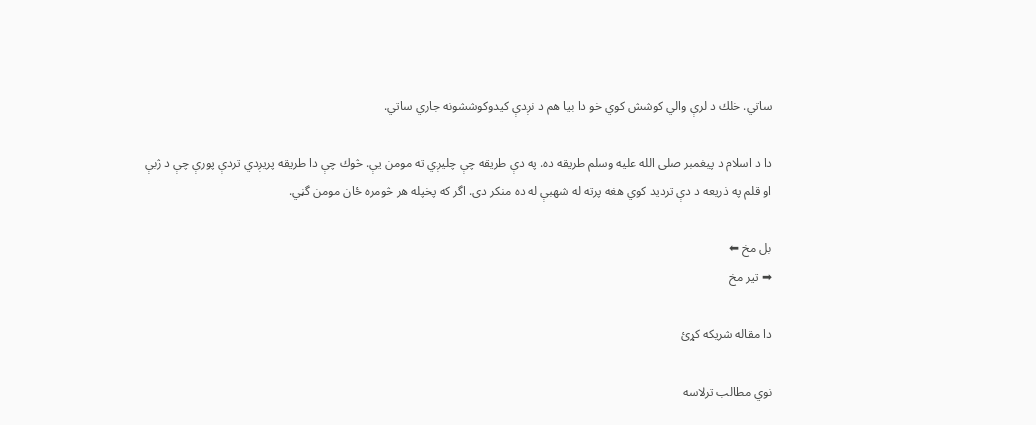ساتي. خلك د لرې والي کوشش کوي خو دا بيا هم د نږدې کيدوکوششونه جاري ساتي.

دا د اسلام د پيغمبر صلى الله عليه وسلم طريقه ده. په دې طريقه چې چليږي ته مومن يې. څوك چې دا طريقه پريږدي تردې پورې چې د ژبې او قلم په ذريعه د دې ترديد کوي هغه پرته له شهبې له ده منکر دى. اگر که پخپله هر څومره ځان مومن گڼي.

بل مخ ⬅
➡ تیر مخ

دا مقاله شریکه کړئ

نوي مطالب ترلاسه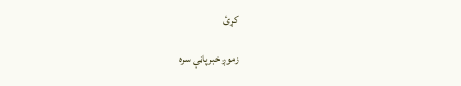کړئ

زموږ خبرپاڼې سره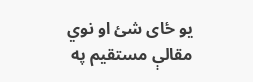یو ځای شئ او نوي مقالې مستقیم په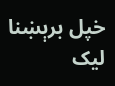خپل برېښنا لیک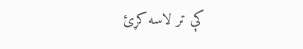کې تر لاسه کړئ